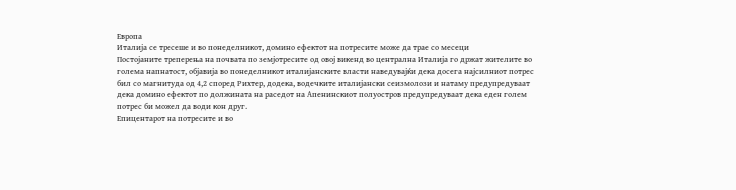Европа
Италија се тресеше и во понеделникот, домино ефектот на потресите може да трае со месеци
Постојаните треперења на почвата по земјотресите од овој викенд во централна Италија го држат жителите во голема напнатост, објавија во понеделникот италијанските власти наведувајќи дека досега најсилниот потрес бил со магнитуда од 4,2 според Рихтер, додека, водечките италијански сеизмолози и натаму предупредуваат дека домино ефектот по должината на раседот на Апенинскиот полуостров предупредуваат дека еден голем потрес би можел да води кон друг.
Епицентарот на потресите и во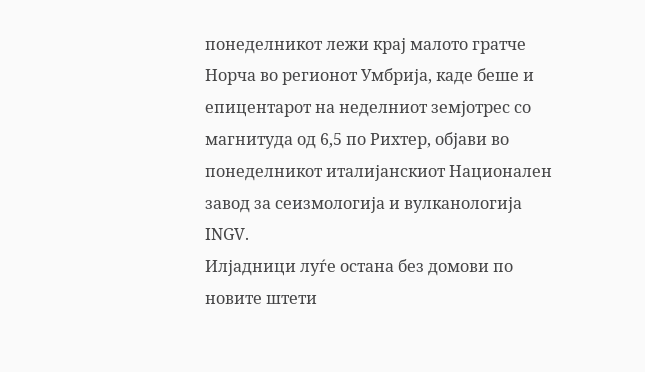понеделникот лежи крај малото гратче Норча во регионот Умбрија, каде беше и епицентарот на неделниот земјотрес со магнитуда од 6,5 по Рихтер, објави во понеделникот италијанскиот Национален завод за сеизмологија и вулканологија INGV.
Илјадници луѓе остана без домови по новите штети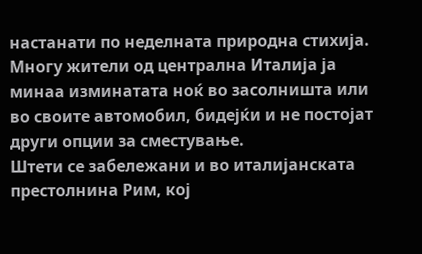настанати по неделната природна стихија. Многу жители од централна Италија ја минаа изминатата ноќ во засолништа или во своите автомобил, бидејќи и не постојат други опции за сместување.
Штети се забележани и во италијанската престолнина Рим, кој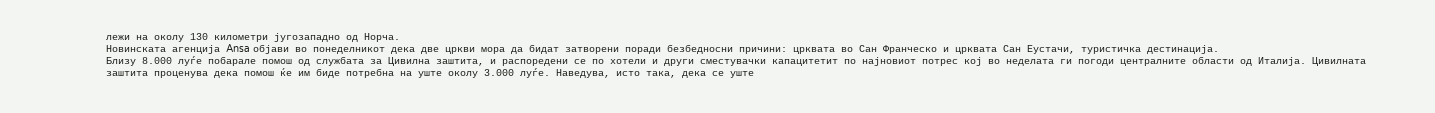лежи на околу 130 километри југозападно од Норча.
Новинската агенција Ansa објави во понеделникот дека две цркви мора да бидат затворени поради безбедносни причини: црквата во Сан Франческо и црквата Сан Еустачи, туристичка дестинација.
Близу 8.000 луѓе побарале помош од службата за Цивилна заштита, и распоредени се по хотели и други сместувачки капацитетит по најновиот потрес кој во неделата ги погоди централните области од Италија. Цивилната заштита проценува дека помош ќе им биде потребна на уште околу 3.000 луѓе. Наведува, исто така, дека се уште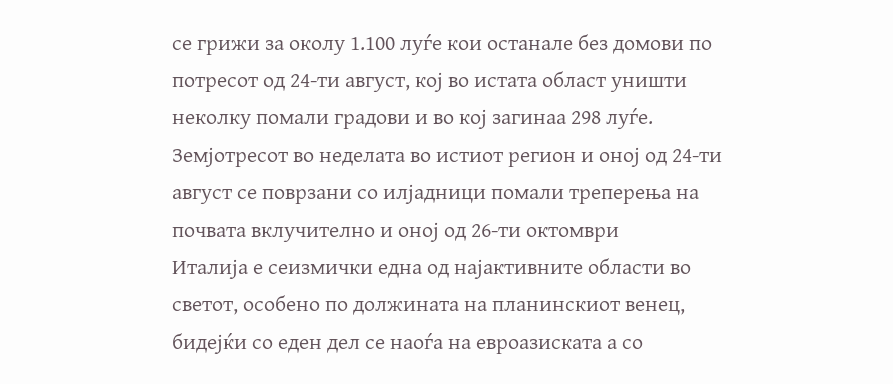се грижи за околу 1.100 луѓе кои останале без домови по потресот од 24-ти август, кој во истата област уништи неколку помали градови и во кој загинаа 298 луѓе.
Земјотресот во неделата во истиот регион и оној од 24-ти август се поврзани со илјадници помали треперења на почвата вклучително и оној од 26-ти октомври
Италија е сеизмички една од најактивните области во светот, особено по должината на планинскиот венец, бидејќи со еден дел се наоѓа на евроазиската а со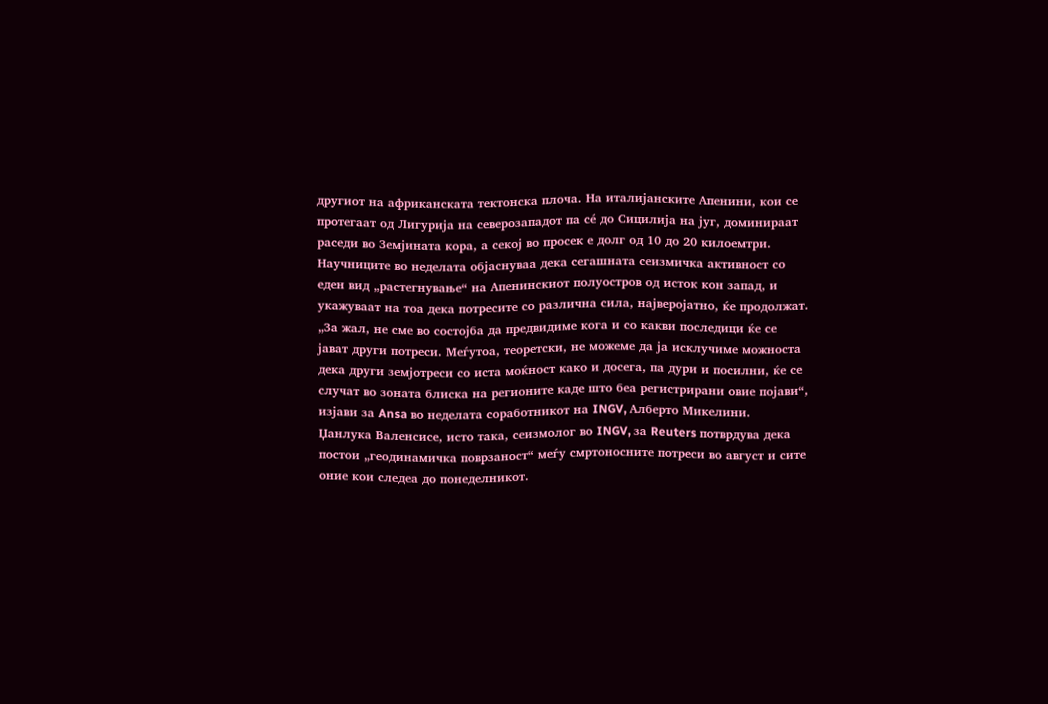другиот на африканската тектонска плоча. На италијанските Апенини, кои се протегаат од Лигурија на северозападот па сé до Сицилија на југ, доминираат раседи во Земјината кора, а секој во просек е долг од 10 до 20 килоемтри. Научниците во неделата објаснуваа дека сегашната сеизмичка активност со еден вид „растегнување“ на Апенинскиот полуостров од исток кон запад, и укажуваат на тоа дека потресите со различна сила, најверојатно, ќе продолжат.
„За жал, не сме во состојба да предвидиме кога и со какви последици ќе се јават други потреси. Меѓутоа, теоретски, не можеме да ја исклучиме можноста дека други земјотреси со иста моќност како и досега, па дури и посилни, ќе се случат во зоната блиска на регионите каде што беа регистрирани овие појави“, изјави за Ansa во неделата соработникот на INGV, Алберто Микелини.
Џанлука Валенсисе, исто така, сеизмолог во INGV, за Reuters потврдува дека постои „геодинамичка поврзаност“ меѓу смртоносните потреси во август и сите оние кои следеа до понеделникот.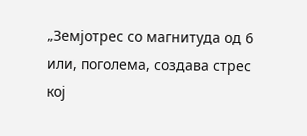„Земјотрес со магнитуда од 6 или, поголема, создава стрес кој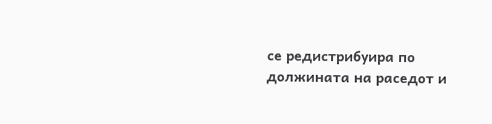се редистрибуира по должината на раседот и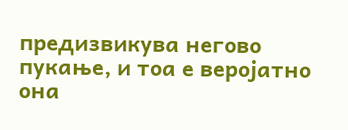предизвикува негово пукање, и тоа е веројатно она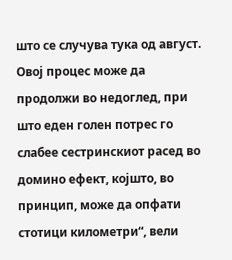што се случува тука од август. Овој процес може да продолжи во недоглед, при што еден голен потрес го слабее сестринскиот расед во домино ефект, којшто, во принцип, може да опфати стотици километри“, вели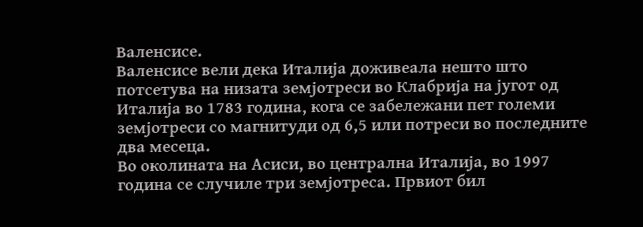Валенсисе.
Валенсисе вели дека Италија доживеала нешто што потсетува на низата земјотреси во Клабрија на југот од Италија во 1783 година, кога се забележани пет големи земјотреси со магнитуди од 6,5 или потреси во последните два месеца.
Во околината на Асиси, во централна Италија, во 1997 година се случиле три земјотреса. Првиот бил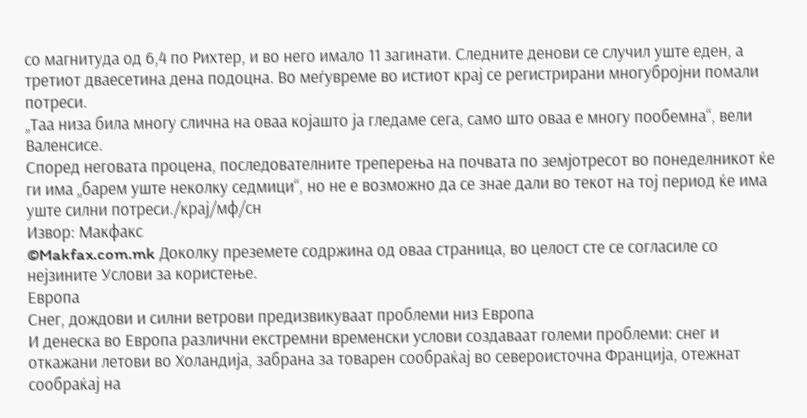со магнитуда од 6,4 по Рихтер, и во него имало 11 загинати. Следните денови се случил уште еден, а третиот дваесетина дена подоцна. Во меѓувреме во истиот крај се регистрирани многубројни помали потреси.
„Таа низа била многу слична на оваа којашто ја гледаме сега, само што оваа е многу пообемна“, вели Валенсисе.
Според неговата процена, последователните треперења на почвата по земјотресот во понеделникот ќе ги има „барем уште неколку седмици“, но не е возможно да се знае дали во текот на тој период ќе има уште силни потреси./крај/мф/сн
Извор: Макфакс
©Makfax.com.mk Доколку преземете содржина од оваа страница, во целост сте се согласиле со нејзините Услови за користење.
Европа
Снег, дождови и силни ветрови предизвикуваат проблеми низ Европа
И денеска во Европа различни екстремни временски услови создаваат големи проблеми: снег и откажани летови во Холандија, забрана за товарен сообраќај во североисточна Франција, отежнат сообраќај на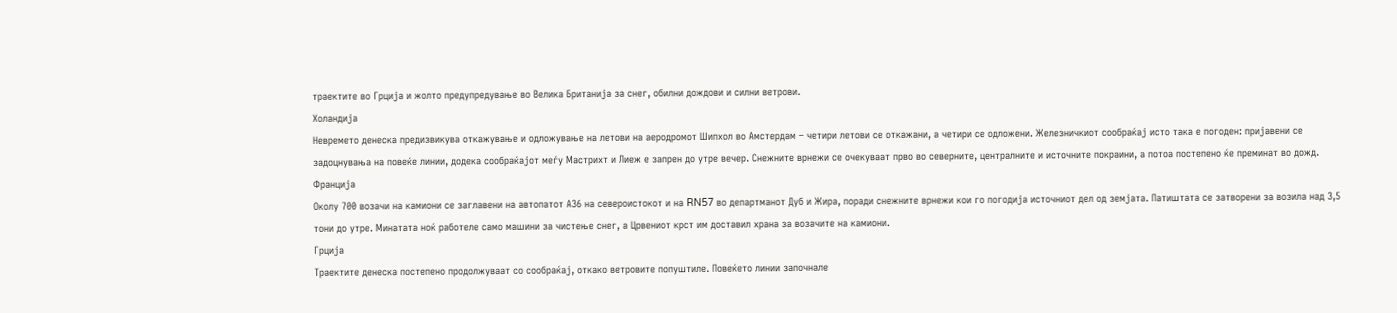траектите во Грција и жолто предупредување во Велика Британија за снег, обилни дождови и силни ветрови.
Холандија
Невремето денеска предизвикува откажување и одложување на летови на аеродромот Шипхол во Амстердам – четири летови се откажани, а четири се одложени. Железничкиот сообраќај исто така е погоден: пријавени се задоцнувања на повеќе линии, додека сообраќајот меѓу Мастрихт и Лиеж е запрен до утре вечер. Снежните врнежи се очекуваат прво во северните, централните и источните покраини, а потоа постепено ќе преминат во дожд.
Франција
Околу 700 возачи на камиони се заглавени на автопатот А36 на североистокот и на RN57 во департманот Дуб и Жира, поради снежните врнежи кои го погодија источниот дел од земјата. Патиштата се затворени за возила над 3,5 тони до утре. Минатата ноќ работеле само машини за чистење снег, а Црвениот крст им доставил храна за возачите на камиони.
Грција
Траектите денеска постепено продолжуваат со сообраќај, откако ветровите попуштиле. Повеќето линии започнале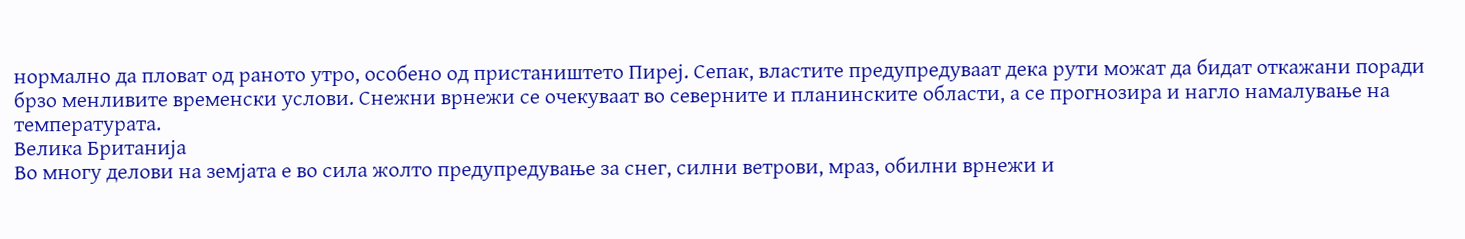нормално да пловат од раното утро, особено од пристаништето Пиреј. Сепак, властите предупредуваат дека рути можат да бидат откажани поради брзо менливите временски услови. Снежни врнежи се очекуваат во северните и планинските области, а се прогнозира и нагло намалување на температурата.
Велика Британија
Во многу делови на земјата е во сила жолто предупредување за снег, силни ветрови, мраз, обилни врнежи и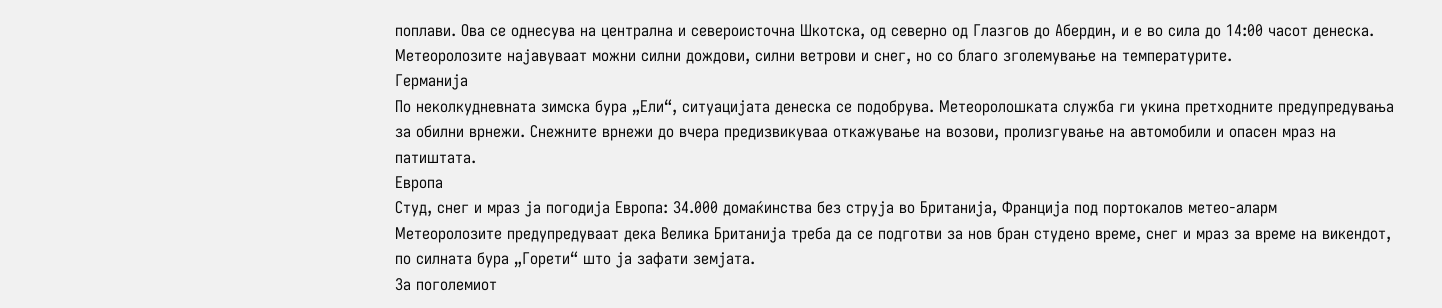поплави. Ова се однесува на централна и североисточна Шкотска, од северно од Глазгов до Абердин, и е во сила до 14:00 часот денеска. Метеоролозите најавуваат можни силни дождови, силни ветрови и снег, но со благо зголемување на температурите.
Германија
По неколкудневната зимска бура „Ели“, ситуацијата денеска се подобрува. Метеоролошката служба ги укина претходните предупредувања за обилни врнежи. Снежните врнежи до вчера предизвикуваа откажување на возови, пролизгување на автомобили и опасен мраз на патиштата.
Европа
Студ, снег и мраз ја погодија Европа: 34.000 домаќинства без струја во Британија, Франција под портокалов метео-аларм
Метеоролозите предупредуваат дека Велика Британија треба да се подготви за нов бран студено време, снег и мраз за време на викендот, по силната бура „Горети“ што ја зафати земјата.
За поголемиот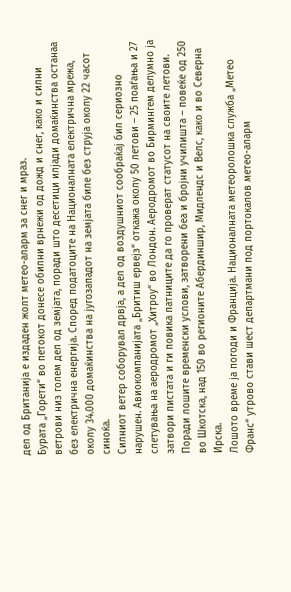дел од Британија е издаден жолт метео-аларм за снег и мраз.
Бурата „Горети“ во петокот донесе обилни врнежи од дожд и снег, како и силни ветрови низ голем дел од земјата, поради што десетици илјади домаќинства останаа без електрична енергија. Според податоците на Националната електрична мрежа, околу 34.000 домаќинства на југозападот на земјата биле без струја околу 22 часот синоќа.
Силниот ветер соборувал дрвја, а дел од воздушниот сообраќај бил сериозно нарушен. Авиокомпанијата „Бритиш ервејз“ откажа околу 50 летови – 25 поаѓања и 27 слетувања на аеродромот „Хитроу“ во Лондон. Аеродромот во Бирмингем делумно ја затвори пистата и ги повика патниците да го проверат статусот на своите летови.
Поради лошите временски услови, затворени беа и бројни училишта – повеќе од 250 во Шкотска, над 150 во регионите Абердиншир, Мидлендс и Велс, како и во Северна Ирска.
Лошото време ја погоди и Франција. Националната метеоролошка служба „Метео Франс“ утрово стави шест департмани под портокалов метео-аларм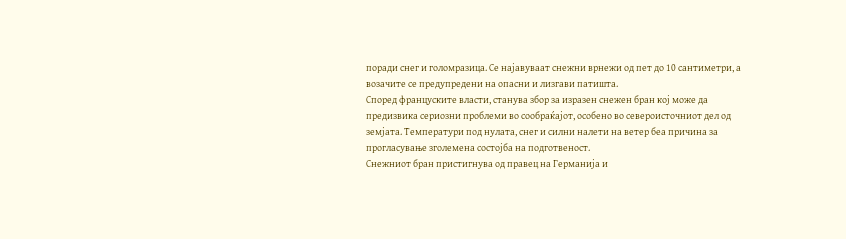поради снег и голомразица. Се најавуваат снежни врнежи од пет до 10 сантиметри, а возачите се предупредени на опасни и лизгави патишта.
Според француските власти, станува збор за изразен снежен бран кој може да предизвика сериозни проблеми во сообраќајот, особено во североисточниот дел од земјата. Температури под нулата, снег и силни налети на ветер беа причина за прогласување зголемена состојба на подготвеност.
Снежниот бран пристигнува од правец на Германија и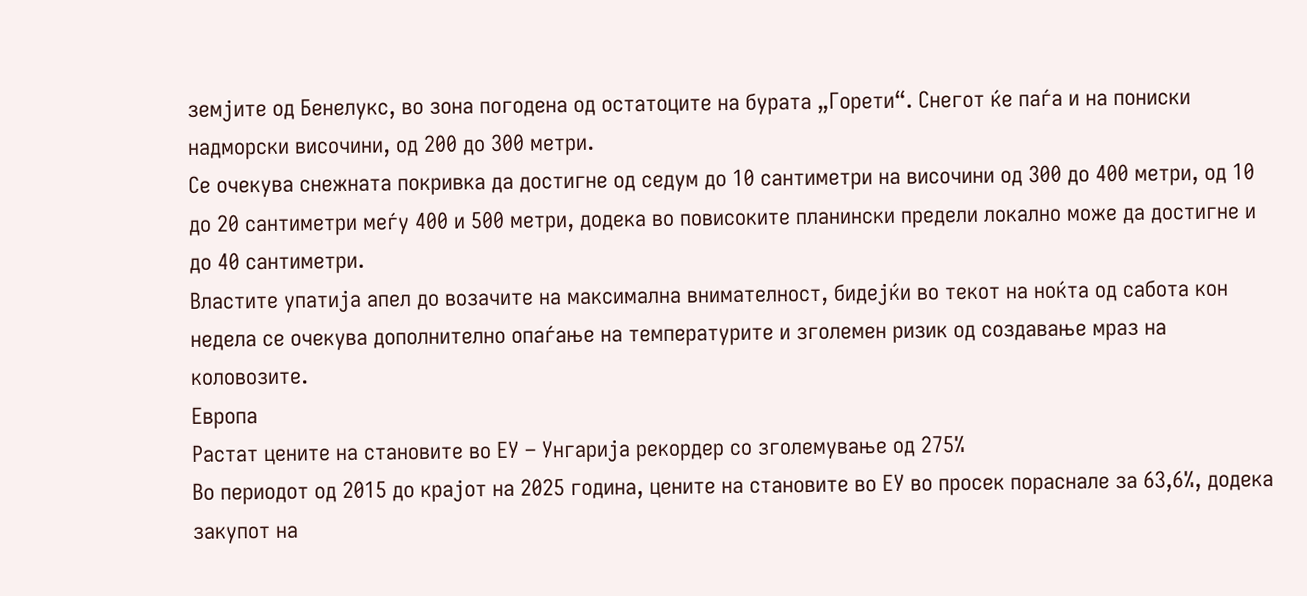земјите од Бенелукс, во зона погодена од остатоците на бурата „Горети“. Снегот ќе паѓа и на пониски надморски височини, од 200 до 300 метри.
Се очекува снежната покривка да достигне од седум до 10 сантиметри на височини од 300 до 400 метри, од 10 до 20 сантиметри меѓу 400 и 500 метри, додека во повисоките планински предели локално може да достигне и до 40 сантиметри.
Властите упатија апел до возачите на максимална внимателност, бидејќи во текот на ноќта од сабота кон недела се очекува дополнително опаѓање на температурите и зголемен ризик од создавање мраз на коловозите.
Европа
Растат цените на становите во ЕУ – Унгарија рекордер со зголемување од 275%
Во периодот од 2015 до крајот на 2025 година, цените на становите во ЕУ во просек пораснале за 63,6%, додека закупот на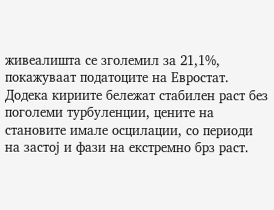живеалишта се зголемил за 21,1%, покажуваат податоците на Евростат.
Додека кириите бележат стабилен раст без поголеми турбуленции, цените на становите имале осцилации, со периоди на застој и фази на екстремно брз раст.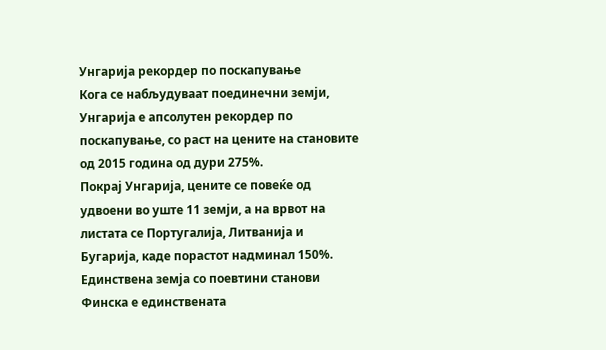Унгарија рекордер по поскапување
Кога се набљудуваат поединечни земји, Унгарија е апсолутен рекордер по поскапување, со раст на цените на становите од 2015 година од дури 275%.
Покрај Унгарија, цените се повеќе од удвоени во уште 11 земји, а на врвот на листата се Португалија, Литванија и Бугарија, каде порастот надминал 150%.
Единствена земја со поевтини станови
Финска е единствената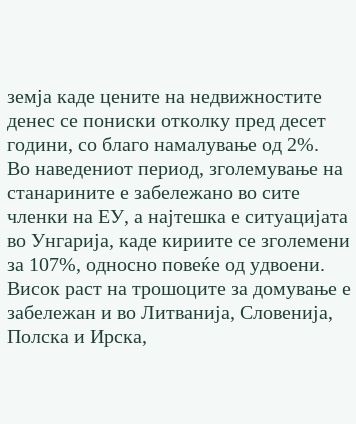земја каде цените на недвижностите денес се пониски отколку пред десет години, со благо намалување од 2%.
Во наведениот период, зголемување на станарините е забележано во сите членки на ЕУ, а најтешка е ситуацијата во Унгарија, каде кириите се зголемени за 107%, односно повеќе од удвоени.
Висок раст на трошоците за домување е забележан и во Литванија, Словенија, Полска и Ирска,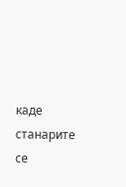каде станарите се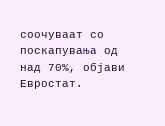соочуваат со поскапувања од над 70%, објави Евростат.